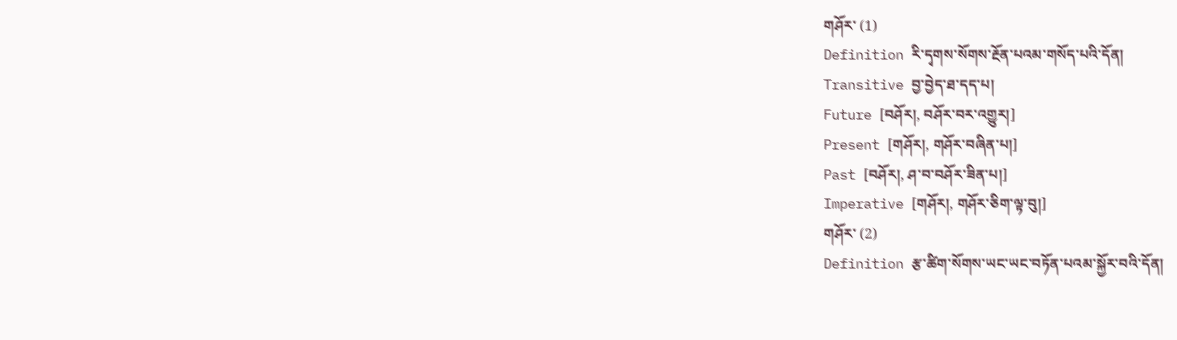གཤོར་ (1)
Definition རི་དྭགས་སོགས་རྔོན་པའམ་གསོད་པའི་དོན།
Transitive བྱ་བྱེད་ཐ་དད་པ།
Future [བཤོར།, བཤོར་བར་འགྱུར།]
Present [གཤོར།, གཤོར་བཞིན་པ།]
Past [བཤོར།, ཤ་བ་བཤོར་ཟིན་པ།]
Imperative [གཤོར།, གཤོར་ཅིག་ལྟ་བུ།]
གཤོར་ (2)
Definition རྩ་ཚིག་སོགས་ཡང་ཡང་བཏོན་པའམ་སྐྱོར་བའི་དོན།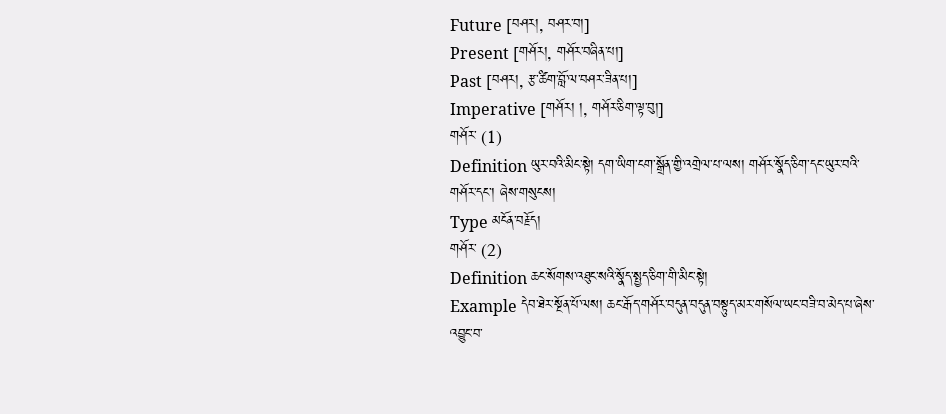Future [བཤར།, བཤར་བ།]
Present [གཤོར།, གཤོར་བཞིན་པ།]
Past [བཤར།, རྩ་ཚིག་བློ་ལ་བཤར་ཟིན་པ།]
Imperative [གཤོར། །, གཤོར་ཅིག་ལྟ་བུ།]
གཤོར་ (1)
Definition ཡུར་བའི་མིང་སྟེ། དག་ཡིག་ངག་སྒྲོན་གྱི་འགྲེལ་པ་ལས། གཤོར་སྣོད་ཅིག་དང་ཡུར་བའི་གཤོར་དང་། ཞེས་གསུངས།
Type མངོན་བརྗོད།
གཤོར་ (2)
Definition ཆང་སོགས་འཐུང་སའི་སྣོད་སྤྱད་ཅིག་གི་མིང་སྟེ།
Example དེབ་ཐེར་སྔོན་པོ་ལས། ཆང་རྒོད་གཤོར་བདུན་བདུན་བསྟུད་མར་གསོལ་ཡང་བཟི་བ་མེད་པ་ཞེས་འབྱུང་བ་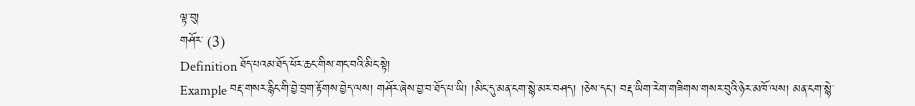ལྟ་བུ།
གཤོར་ (3)
Definition ཐོད་པའམ་ཐོད་ཕོར་ཆང་གིས་གང་བའི་མིང་སྟེ།
Example བརྡ་གསར་རྙིང་གི་བྱེ་བྲག་རྟོགས་བྱེད་ལས། གཤོར་ཞེས་བྱ་བ་ཐོད་པ་ཡི། །མིང་དུ་མན་ངག་སྙེ་མར་བཤད། །ཅེས་དང་། བརྡ་ཡིག་རེག་གཟིགས་གསར་བུའི་ཉེར་མཁོ་ལས། མན་ངག་སྙེ་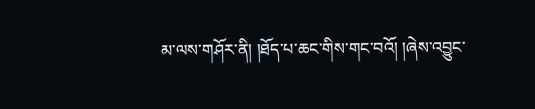མ་ལས་གཤོར་ནི། །ཐོད་པ་ཆང་གིས་གང་བའོ། །ཞེས་འབྱུང་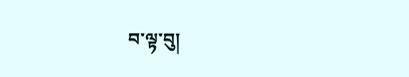བ་ལྟ་བུ།